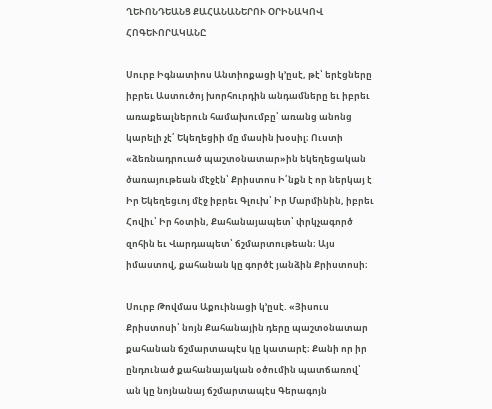ՂԵՒՈՆԴԵԱՆՑ ՔԱՀԱՆԱՆԵՐՈՒ ՕՐԻՆԱԿՈՎ ՀՈԳԵՒՈՐԱԿԱՆԸ

Սուրբ Իգնատիոս Անտիոքացի կ՚ըսէ, թէ՝ երէցները իբրեւ Աստուծոյ խորհուրդին անդամները եւ իբրեւ առաքեալներուն համախումբը՝ առանց անոնց կարելի չէ՛ Եկեղեցիի մը մասին խօսիլ։ Ուստի «ձեռնադրուած պաշտօնատար»ին եկեղեցական ծառայութեան մէջէն՝ Քրիստոս Ի՛նքն է որ ներկայ է Իր Եկեղեցւոյ մէջ իբրեւ Գլուխ՝ Իր Մարմինին, իբրեւ Հովիւ՝ Իր հօտին, Քահանայապետ՝ փրկչագործ զոհին եւ Վարդապետ՝ ճշմարտութեան։ Այս իմաստով, քահանան կը գործէ յանձին Քրիստոսի։

Սուրբ Թովմաս Աքուինացի կ՚ըսէ. «Յիսուս Քրիստոսի՝ նոյն Քահանային դերը պաշտօնատար քահանան ճշմարտապէս կը կատարէ։ Քանի որ իր ընդունած քահանայական օծումին պատճառով՝ ան կը նոյնանայ ճշմարտապէս Գերագոյն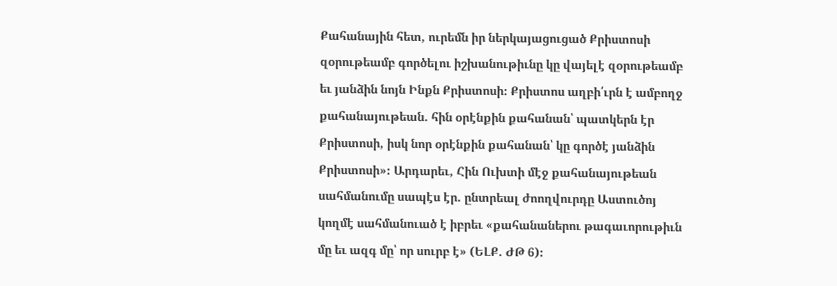Քահանային հետ, ուրեմն իր ներկայացուցած Քրիստոսի զօրութեամբ գործելու իշխանութիւնը կը վայելէ զօրութեամբ եւ յանձին նոյն Ինքն Քրիստոսի։ Քրիստոս աղբի՛ւրն է ամբողջ քահանայութեան. հին օրէնքին քահանան՝ պատկերն էր Քրիստոսի, իսկ նոր օրէնքին քահանան՝ կը գործէ յանձին Քրիստոսի»։ Արդարեւ, Հին Ուխտի մէջ քահանայութեան սահմանումը սապէս էր. ընտրեալ ժոողվուրդը Աստուծոյ կողմէ սահմանուած է իբրեւ «քահանաներու թագաւորութիւն մը եւ ազգ մը՝ որ սուրբ է» (ԵԼՔ. ԺԹ 6)։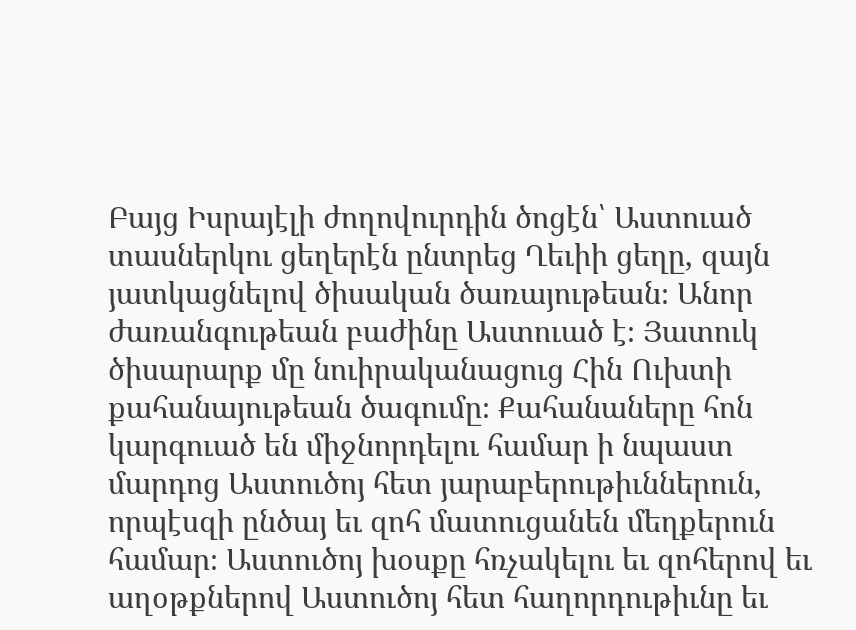Բայց Իսրայէլի ժողովուրդին ծոցէն՝ Աստուած տասներկու ցեղերէն ընտրեց Ղեւիի ցեղը, զայն յատկացնելով ծիսական ծառայութեան։ Անոր ժառանգութեան բաժինը Աստուած է։ Յատուկ ծիսարարք մը նուիրականացուց Հին Ուխտի քահանայութեան ծագումը։ Քահանաները հոն կարգուած են միջնորդելու համար ի նպաստ մարդոց Աստուծոյ հետ յարաբերութիւններուն, որպէսզի ընծայ եւ զոհ մատուցանեն մեղքերուն համար։ Աստուծոյ խօսքը հռչակելու եւ զոհերով եւ աղօթքներով Աստուծոյ հետ հաղորդութիւնը եւ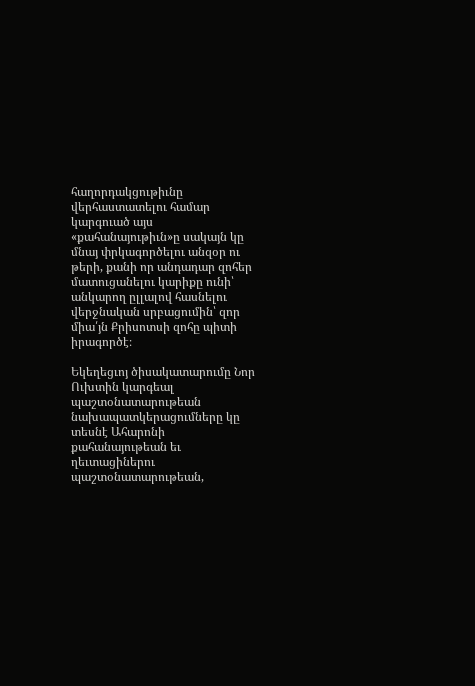հաղորդակցութիւնը վերհաստատելու համար կարգուած այս «քահանայութիւն»ը սակայն կը մնայ փրկագործելու անզօր ու թերի, քանի որ անդադար զոհեր մատուցանելու կարիքը ունի՝ անկարող ըլլալով հասնելու վերջնական սրբացումին՝ զոր միա՛յն Քրիսոտսի զոհը պիտի իրագործէ։

Եկեղեցւոյ ծիսակատարումը Նոր Ուխտին կարգեալ պաշտօնատարութեան նախապատկերացումները կը տեսնէ Ահարոնի քահանայութեան եւ ղեւտացիներու պաշտօնատարութեան,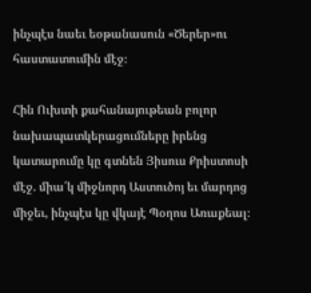ինչպէս նաեւ եօթանասուն «Ծերեր»ու հաստատումին մէջ։

Հին Ուխտի քահանայութեան բոլոր նախապատկերացումները իրենց կատարումը կը գտնեն Յիսուս Քրիստոսի մէջ. միա՛կ միջնորդ Աստուծոյ եւ մարդոց միջեւ, ինչպէս կը վկայէ Պօղոս Առաքեալ։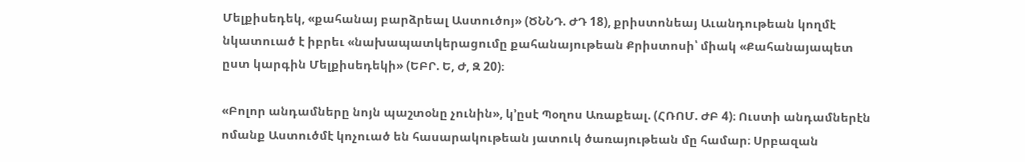Մելքիսեդեկ, «քահանայ բարձրեալ Աստուծոյ» (ԾՆՆԴ. ԺԴ 18), քրիստոնեայ Աւանդութեան կողմէ նկատուած է իբրեւ «նախապատկերացումը քահանայութեան Քրիստոսի՝ միակ «Քահանայապետ ըստ կարգին Մելքիսեդեկի» (ԵԲՐ. Ե, Ժ, Զ 20)։

«Բոլոր անդամները նոյն պաշտօնը չունին», կ՚ըսէ Պօղոս Առաքեալ. (ՀՌՈՄ. ԺԲ 4)։ Ուստի անդամներէն ոմանք Աստուծմէ կոչուած են հասարակութեան յատուկ ծառայութեան մը համար։ Սրբազան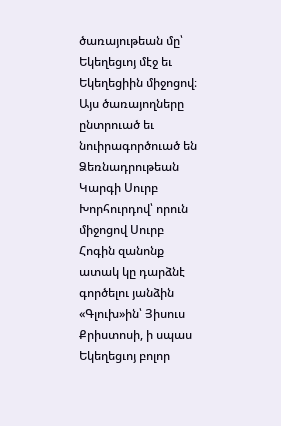ծառայութեան մը՝ Եկեղեցւոյ մէջ եւ Եկեղեցիին միջոցով։ Այս ծառայողները ընտրուած եւ նուիրագործուած են Ձեռնադրութեան Կարգի Սուրբ Խորհուրդով՝ որուն միջոցով Սուրբ Հոգին զանոնք ատակ կը դարձնէ գործելու յանձին «Գլուխ»ին՝ Յիսուս Քրիստոսի, ի սպաս Եկեղեցւոյ բոլոր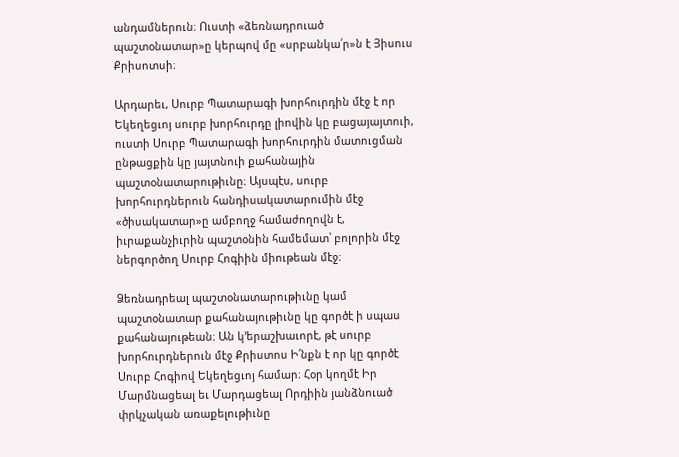անդամներուն։ Ուստի «ձեռնադրուած պաշտօնատար»ը կերպով մը «սրբանկա՛ր»ն է Յիսուս Քրիսոտսի։

Արդարեւ, Սուրբ Պատարագի խորհուրդին մէջ է որ Եկեղեցւոյ սուրբ խորհուրդը լիովին կը բացայայտուի, ուստի Սուրբ Պատարագի խորհուրդին մատուցման ընթացքին կը յայտնուի քահանային պաշտօնատարութիւնը։ Այսպէս, սուրբ խորհուրդներուն հանդիսակատարումին մէջ «ծիսակատար»ը ամբողջ համաժողովն է, իւրաքանչիւրին պաշտօնին համեմատ՝ բոլորին մէջ ներգործող Սուրբ Հոգիին միութեան մէջ։

Ձեռնադրեալ պաշտօնատարութիւնը կամ պաշտօնատար քահանայութիւնը կը գործէ ի սպաս քահանայութեան։ Ան կ՚երաշխաւորէ, թէ սուրբ խորհուրդներուն մէջ Քրիստոս Ի՛նքն է որ կը գործէ Սուրբ Հոգիով Եկեղեցւոյ համար։ Հօր կողմէ Իր Մարմնացեալ եւ Մարդացեալ Որդիին յանձնուած փրկչական առաքելութիւնը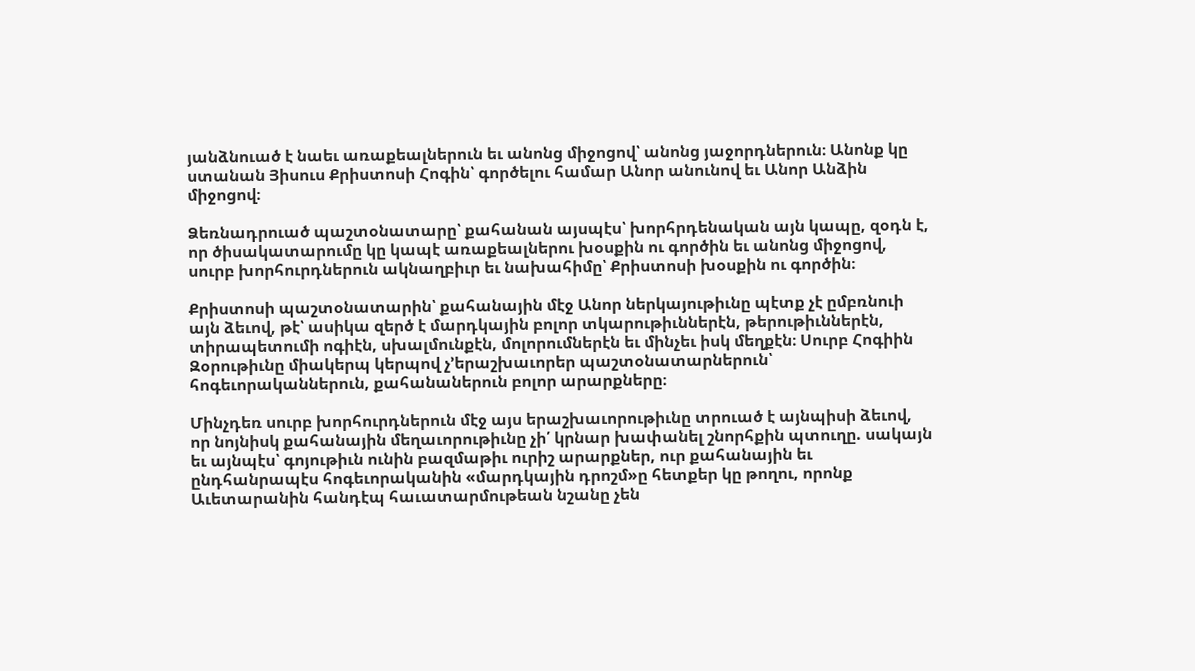յանձնուած է նաեւ առաքեալներուն եւ անոնց միջոցով՝ անոնց յաջորդներուն։ Անոնք կը ստանան Յիսուս Քրիստոսի Հոգին՝ գործելու համար Անոր անունով եւ Անոր Անձին միջոցով։

Ձեռնադրուած պաշտօնատարը՝ քահանան այսպէս՝ խորհրդենական այն կապը, զօդն է, որ ծիսակատարումը կը կապէ առաքեալներու խօսքին ու գործին եւ անոնց միջոցով, սուրբ խորհուրդներուն ակնաղբիւր եւ նախահիմը՝ Քրիստոսի խօսքին ու գործին։

Քրիստոսի պաշտօնատարին՝ քահանային մէջ Անոր ներկայութիւնը պէտք չէ ըմբռնուի այն ձեւով, թէ՝ ասիկա զերծ է մարդկային բոլոր տկարութիւններէն, թերութիւններէն, տիրապետումի ոգիէն, սխալմունքէն, մոլորումներէն եւ մինչեւ իսկ մեղքէն։ Սուրբ Հոգիին Զօրութիւնը միակերպ կերպով չ՚երաշխաւորեր պաշտօնատարներուն՝ հոգեւորականներուն, քահանաներուն բոլոր արարքները։

Մինչդեռ սուրբ խորհուրդներուն մէջ այս երաշխաւորութիւնը տրուած է այնպիսի ձեւով, որ նոյնիսկ քահանային մեղաւորութիւնը չի՛ կրնար խափանել շնորհքին պտուղը. սակայն եւ այնպէս՝ գոյութիւն ունին բազմաթիւ ուրիշ արարքներ, ուր քահանային եւ ընդհանրապէս հոգեւորականին «մարդկային դրոշմ»ը հետքեր կը թողու, որոնք Աւետարանին հանդէպ հաւատարմութեան նշանը չեն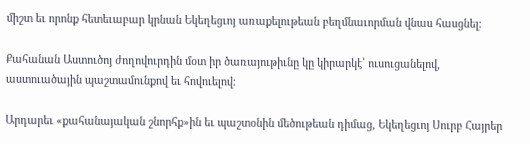միշտ եւ որոնք հետեւաբար կրնան Եկեղեցւոյ առաքելութեան բեղմնաւորման վնաս հասցնել։

Քահանան Աստուծոյ ժողովուրդին մօտ իր ծառայութիւնը կը կիրարկէ՝ ուսուցանելով, աստուածային պաշտամունքով եւ հովուելով։

Արդարեւ «քահանայական շնորհք»ին եւ պաշտօնին մեծութեան դիմաց, Եկեղեցւոյ Սուրբ Հայրեր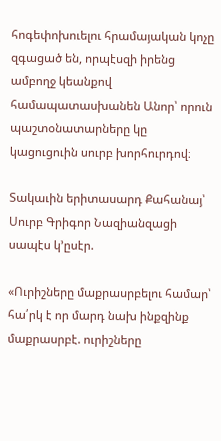հոգեփոխուելու հրամայական կոչը զգացած են, որպէսզի իրենց ամբողջ կեանքով համապատասխանեն Անոր՝ որուն պաշտօնատարները կը կացուցուին սուրբ խորհուրդով։

Տակաւին երիտասարդ Քահանայ՝ Սուրբ Գրիգոր Նազիանզացի սապէս կ՚ըսէր.

«Ուրիշները մաքրասրբելու համար՝ հա՛րկ է որ մարդ նախ ինքզինք մաքրասրբէ. ուրիշները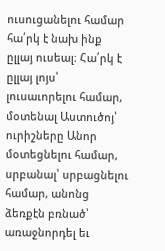ուսուցանելու համար հա՛րկ է նախ ինք ըլլայ ուսեալ։ Հա՛րկ է ըլլայ լոյս՝ լուսաւորելու համար, մօտենալ Աստուծոյ՝ ուրիշները Անոր մօտեցնելու համար, սրբանալ՝ սրբացնելու համար, անոնց ձեռքէն բռնած՝ առաջնորդել եւ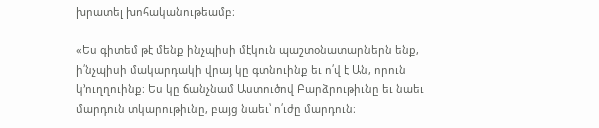խրատել խոհականութեամբ։

«Ես գիտեմ թէ մենք ինչպիսի մէկուն պաշտօնատարներն ենք, ի՛նչպիսի մակարդակի վրայ կը գտնուինք եւ ո՛վ է Ան, որուն կ՚ուղղուինք։ Ես կը ճանչնամ Աստուծով Բարձրութիւնը եւ նաեւ մարդուն տկարութիւնը, բայց նաեւ՝ ո՛ւժը մարդուն։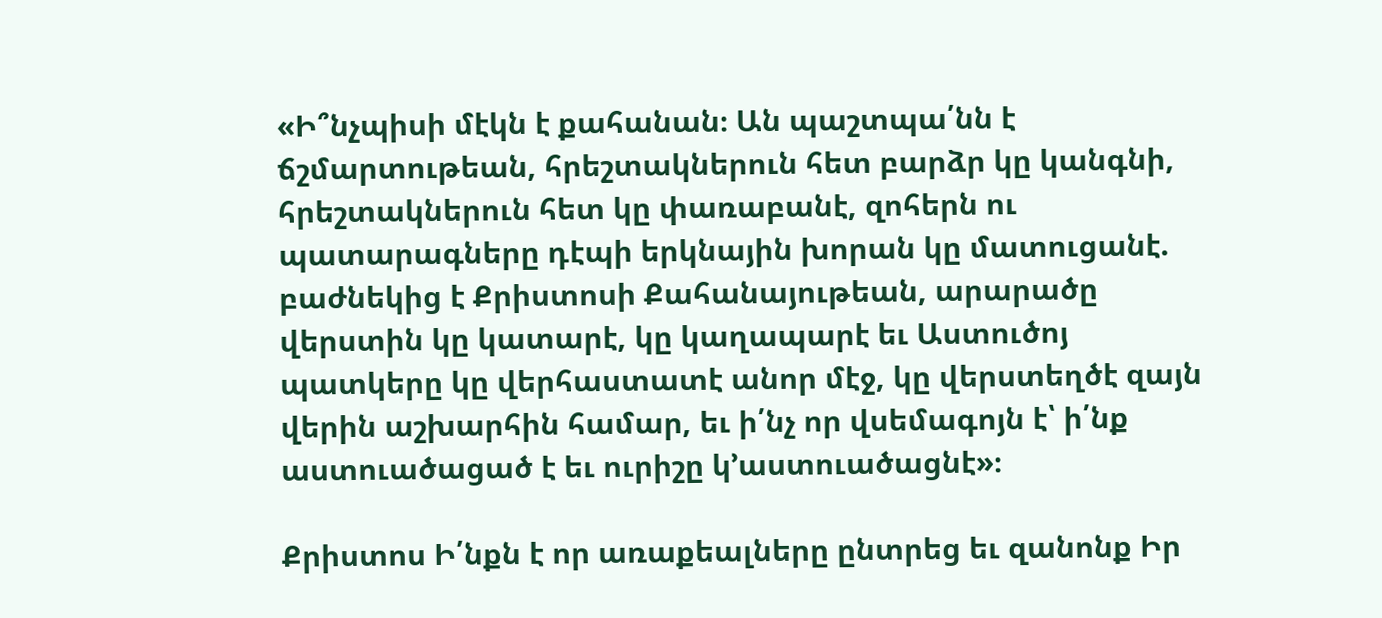«Ի՞նչպիսի մէկն է քահանան։ Ան պաշտպա՛նն է ճշմարտութեան, հրեշտակներուն հետ բարձր կը կանգնի, հրեշտակներուն հետ կը փառաբանէ, զոհերն ու պատարագները դէպի երկնային խորան կը մատուցանէ. բաժնեկից է Քրիստոսի Քահանայութեան, արարածը վերստին կը կատարէ, կը կաղապարէ եւ Աստուծոյ պատկերը կը վերհաստատէ անոր մէջ, կը վերստեղծէ զայն վերին աշխարհին համար, եւ ի՛նչ որ վսեմագոյն է՝ ի՛նք աստուածացած է եւ ուրիշը կ՚աստուածացնէ»։

Քրիստոս Ի՛նքն է որ առաքեալները ընտրեց եւ զանոնք Իր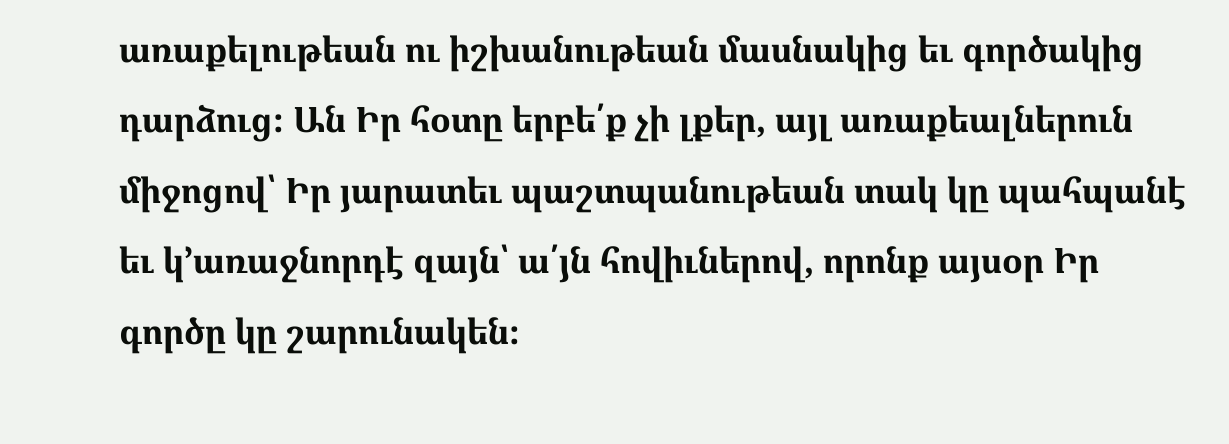առաքելութեան ու իշխանութեան մասնակից եւ գործակից դարձուց։ Ան Իր հօտը երբե՛ք չի լքեր, այլ առաքեալներուն միջոցով՝ Իր յարատեւ պաշտպանութեան տակ կը պահպանէ եւ կ՚առաջնորդէ զայն՝ ա՛յն հովիւներով, որոնք այսօր Իր գործը կը շարունակեն։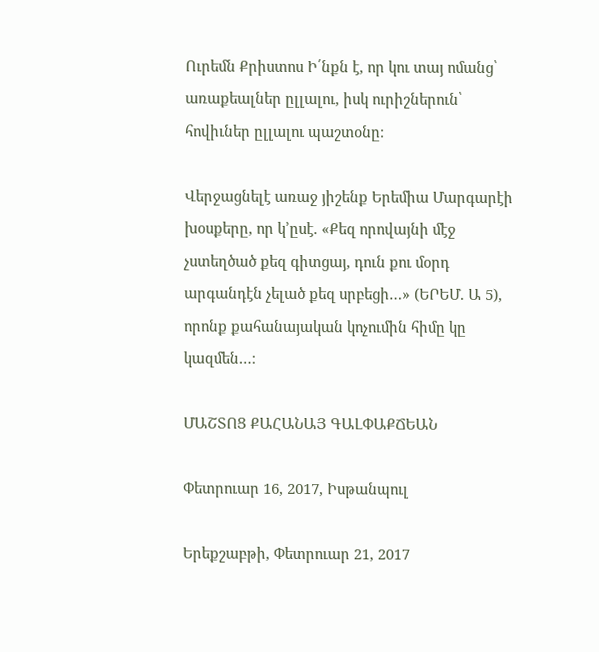Ուրեմն Քրիստոս Ի՛նքն է, որ կու տայ ոմանց՝ առաքեալներ ըլլալու, իսկ ուրիշներուն՝ հովիւներ ըլլալու պաշտօնը։

Վերջացնելէ առաջ յիշենք Երեմիա Մարգարէի խօսքերը, որ կ՚ըսէ. «Քեզ որովայնի մէջ չստեղծած քեզ գիտցայ, դուն քու մօրդ արգանդէն չելած քեզ սրբեցի…» (ԵՐԵՄ. Ա 5), որոնք քահանայական կոչումին հիմը կը կազմեն…։

ՄԱՇՏՈՑ ՔԱՀԱՆԱՅ ԳԱԼՓԱՔՃԵԱՆ

Փետրուար 16, 2017, Իսթանպուլ

Երեքշաբթի, Փետրուար 21, 2017